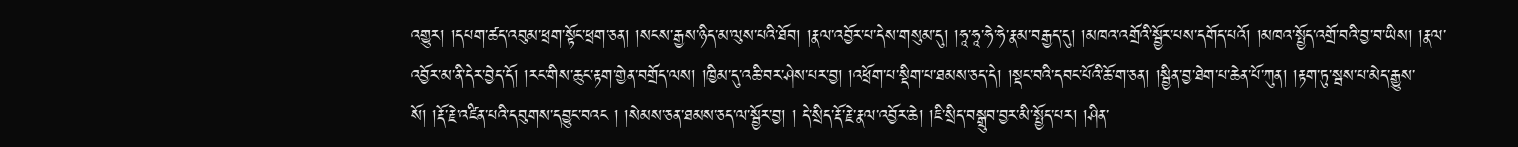འགྱུར། །དཔག་ཚད་འབུམ་ཕྲག་སྟོང་ཕྲག་ཅན། །སངས་རྒྱས་ཉིད་མ་ལུས་པའི་ཐོབ། །རྣལ་འབྱོར་པ་དེས་གསུམ་དུ། །ཧཱ་ཧཱ་ཧེ་ཧེ་རྣམ་བརྒྱད་དུ། །མཁའ་འགྲོའི་སྦྱོར་པས་དགོད་པའོ། །མཁའ་སྤྱོད་འགྲོ་བའི་བྱ་བ་ཡིས། །རྣལ་འབྱོར་མ་ནི་དེར་བྱེད་དོ། །རང་གིས་ཆུང་རྟག་གྱེན་བགྲོད་ལས། །ཁྱིམ་དུ་འཆི་བར་ཤེས་པར་བྱ། །འཕྲོག་པ་སྡིག་པ་ཐམས་ཅད་དེ། །སྡང་བའི་དབང་པོའི་ཆོ་ག་ཅན། །སྦྱིན་བྱ་ཐེག་པ་ཆེན་པོ་ཀུན། །རྟག་ཏུ་སྦས་པ་མེད་རྒྱུས་སོ། །རྡོ་རྗེ་འཛིན་པའི་དབུགས་དབྱུང་བའང ། །སེམས་ཅན་ཐམས་ཅད་ལ་སྦྱོར་བྱ། ། དེ་སྲིད་རྡོ་རྗེ་རྣལ་འབྱོར་ཆེ། །ཇི་སྲིད་བསྒྲུབ་བྱར་མི་སྤྱོད་པར། །ཤིན་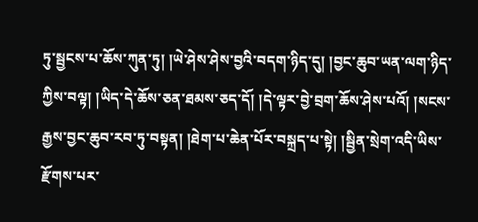ཏུ་སྦྱངས་པ་ཆོས་ཀུན་ཏུ། །ཡེ་ཤེས་ཤེས་བྱའི་བདག་ཉིད་དུ། །བྱང་ཆུབ་ཡན་ལག་ཉིད་ཀྱིས་བལྟ། །ཡིད་དེ་ཆོས་ཅན་ཐམས་ཅད་དོ། །དེ་ལྟར་བྱེ་བྲག་ཆོས་ཤེས་པའོ། །སངས་རྒྱས་བྱང་ཆུབ་རབ་ཏུ་བསྟན། །ཐེག་པ་ཆེན་པོར་བསྐྲད་པ་སྟེ། །སྦྱིན་སྲེག་འདི་ཡིས་རྫོགས་པར་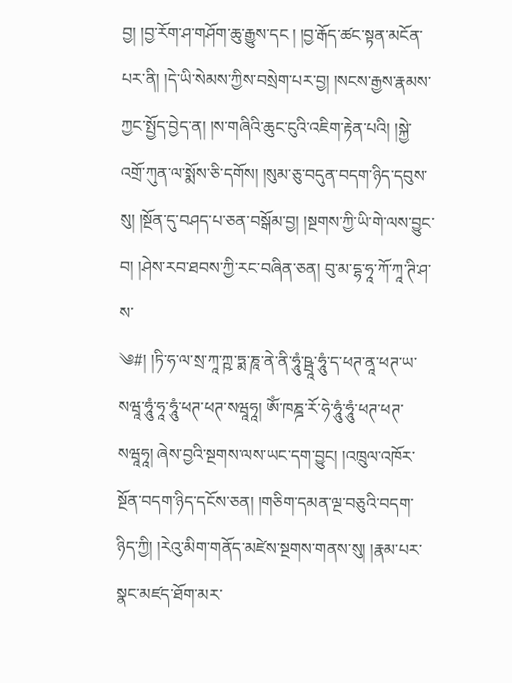བྱ། །བྱ་རོག་ཤ་གཤོག་ཆུ་རྒྱུས་དང ། །བྱ་རྒོད་ཚང་སྟན་མངོན་པར་ནི། །དེ་ཡི་སེམས་ཀྱིས་བསྲེག་པར་བྱ། །སངས་རྒྱས་རྣམས་ཀྱང་སྤྱོད་བྱེད་ན། །ས་གཞིའི་ཆུང་ངུའི་འཇིག་རྟེན་པའི། །སྐྱེ་འགྲོ་ཀུན་ལ་སྨོས་ཅི་དགོས། །སུམ་ཅུ་བདུན་བདག་ཉིད་དབུས་སུ། །སྔོན་དུ་བཤད་པ་ཅན་བསྒོམ་བྱ། །སྔགས་ཀྱི་ཡི་གེ་ལས་བྱུང་བ། །ཤེས་རབ་ཐབས་ཀྱི་རང་བཞིན་ཅན། བུ་མ་དྷ་ཧཱ་ཀོ་ཀཱ་ཊི་ཤ་ས་
༄#། །ཏི་ཧ་ལ་སྲ་ཀཱ་ཀྵ་ཏྨ་ཎཱ་ནེ་ནི་ཧཱུཾ་ཥྦཱ་ཧཱུཾ་ད་ཕཊ་ནཱ་ཕཊ་ཡ་སཝཱ་ཧཱུཾ་ཧཱ་ཧཱུཾ་ཕཊ་ཕཊ་སཝཱཧཱ། ཨོཾ་ཁཎྜ་རོ་ཧེ་ཧཱུཾ་ཧཱུཾ་ཕཊ་ཕཊ་སཝཱཧཱ། ཞེས་བྱའི་སྔགས་ལས་ཡང་དག་བྱུང། །འཁྲུལ་འཁོར་སྔོན་བདག་ཉིད་དངོས་ཅན། །གཅིག་དམན་ལྔ་བཅུའི་བདག་ཉིད་ཀྱི། །རེའུ་མིག་གནོད་མཛེས་སྔགས་གནས་སུ། །རྣམ་པར་སྣང་མཛད་ཐོག་མར་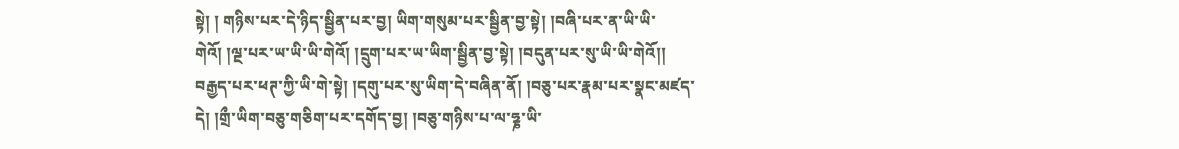སྟེ། ། གཉིས་པར་དེ་ཉིད་སྦྱིན་པར་བྱ། ཡིག་གསུམ་པར་སྦྱིན་བྱ་སྟེ། །བཞི་པར་ན་ཡི་ཡི་གེའོ། །ལྔ་པར་ཡ་ཡི་ཡི་གེའོ། །དྲུག་པར་ཡ་ཡིག་སྦྱིན་བྱ་སྟེ། །བདུན་པར་སུ་ཡི་ཡི་གེའོ།། བརྒྱད་པར་ཕཊ་ཀྱི་ཡི་གེ་སྟེ། །དགུ་པར་སུ་ཡིག་དེ་བཞིན་ནོ། །བཅུ་པར་རྣམ་པར་སྣང་མཛད་དེ། །གྲྀ་ཡིག་བཅུ་གཅིག་པར་དགོད་བྱ། །བཅུ་གཉིས་པ་ལ་ཧྞ་ཡི་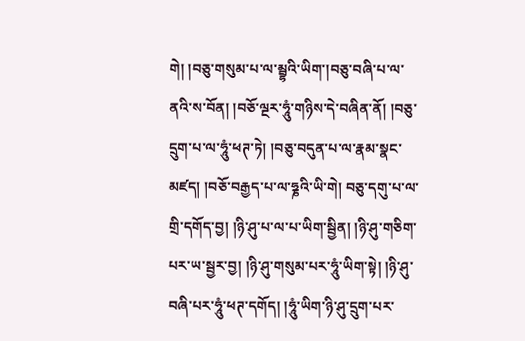གེ། །བཅུ་གསུམ་པ་ལ་མྦྷའི་ཡིག་།བཅུ་བཞི་པ་ལ་ནའི་ས་བོན། །བཅོ་ལྔར་ཧཱུཾ་གཉིས་དེ་བཞིན་ནོ། །བཅུ་དྲུག་པ་ལ་ཧཱུཾ་ཕཊ་ཏེ། །བཅུ་བདུན་པ་ལ་རྣམ་སྣང་མཛད། །བཅོ་བརྒྱད་པ་ལ་ཧྞའི་ཡི་གེ། བཅུ་དགུ་པ་ལ་གྲི་དགོད་བྱ། །ཉི་ཤུ་པ་ལ་པ་ཡིག་སྦྱིན། །ཉི་ཤུ་གཅིག་པར་ཡ་སྦྱར་བྱ། །ཉི་ཤུ་གསུམ་པར་ཧཱུཾ་ཡིག་སྟེ། །ཉི་ཤུ་བཞི་པར་ཧཱུཾ་ཕཊ་དགོད། །ཧཱུཾ་ཡིག་ཉི་ཤུ་དྲུག་པར་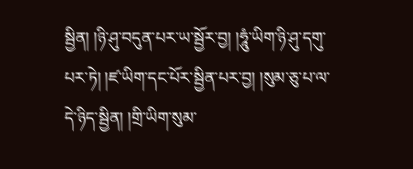སྦྱིན། །ཉི་ཤུ་བདུན་པར་ཡ་སྦྱོར་བྱ། །ཧཱུཾ་ཡིག་ཉི་ཤུ་དགུ་པར་ཏེ། །ཛ་ཡིག་དང་པོར་སྦྱིན་པར་བྱ། །སུམ་ཅུ་པ་ལ་དེ་ཉིད་སྦྱིན། །གྲི་ཡིག་སུམ་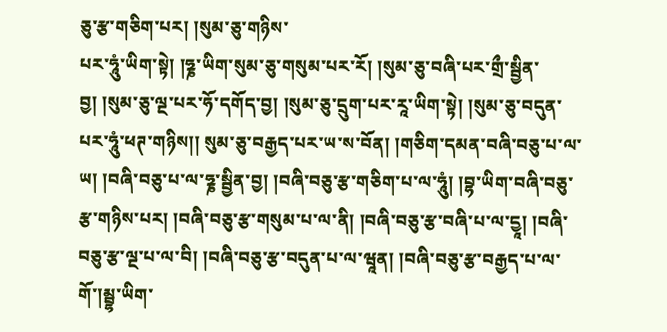ཅུ་རྩ་གཅིག་པར། །སུམ་ཅུ་གཉིས་
པར་ཧཱུཾ་ཡིག་སྟེ། །ཧྞ་ཡིག་སུམ་ཅུ་གསུམ་པར་རོ། །སུམ་ཅུ་བཞི་པར་གྲྀ་སྦྱིན་བྱ། །སུམ་ཅུ་ལྔ་པར་ཧོ་དགོད་བྱ། །སུམ་ཅུ་དྲུག་པར་རཱ་ཡིག་སྟེ། །སུམ་ཅུ་བདུན་པར་ཧཱུཾ་ཕཊ་གཉིས།། སུམ་ཅུ་བརྒྱད་པར་ཡ་ས་བོན། །གཅིག་དམན་བཞི་བཅུ་པ་ལ་ཡ། །བཞི་བཅུ་པ་ལ་ཧྞ་སྦྱིན་བྱ། །བཞི་བཅུ་རྩ་གཅིག་པ་ལ་ཧཱུཾ། །བྷ་ཡིག་བཞི་བཅུ་རྩ་གཉིས་པར། །བཞི་བཅུ་རྩ་གསུམ་པ་ལ་ནི། །བཞི་བཅུ་རྩ་བཞི་པ་ལ་དྱཱ། །བཞི་བཅུ་རྩ་ལྔ་པ་ལ་བི། །བཞི་བཅུ་རྩ་བདུན་པ་ལ་ཝཱན། །བཞི་བཅུ་རྩ་བརྒྱད་པ་ལ་གོ་།མྦྷ་ཡིག་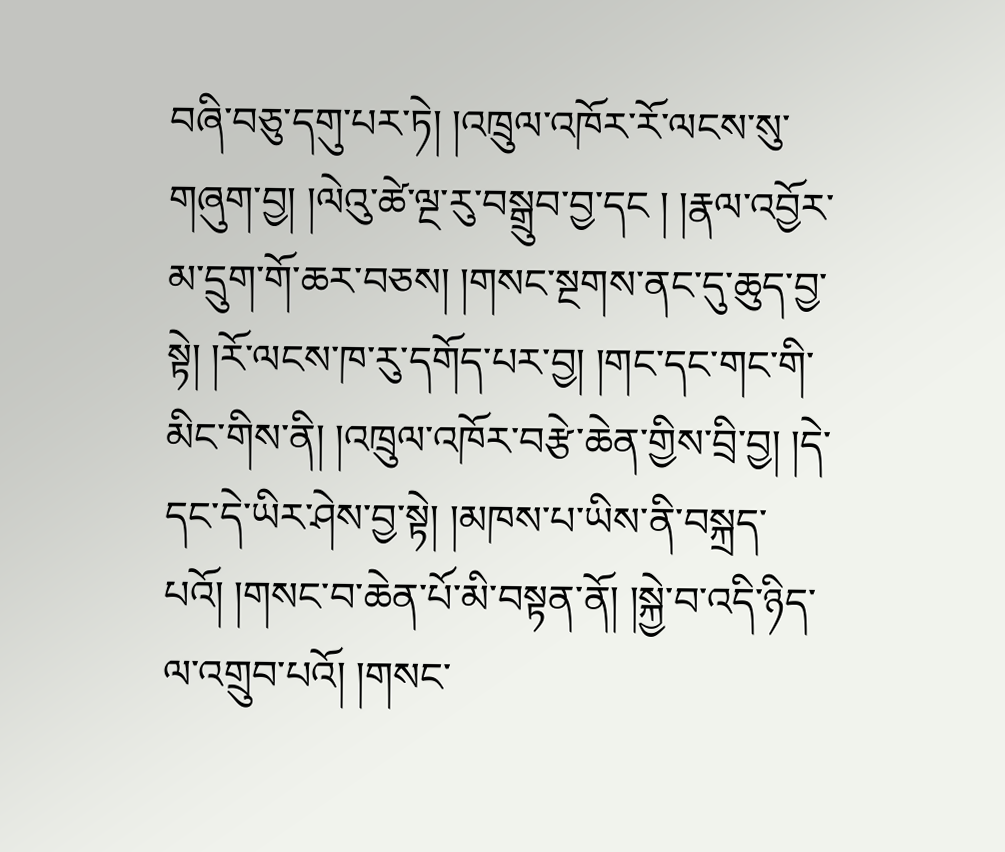བཞི་བཅུ་དགུ་པར་ཏེ། །འཁྲུལ་འཁོར་རོ་ལངས་སུ་གཞུག་བྱ། །ལེའུ་ཚེ་ལྔ་རུ་བསྒྲུབ་བྱ་དང ། །རྣལ་འབྱོར་མ་དྲུག་གོ་ཆར་བཅས། །གསང་སྔགས་ནང་དུ་ཆུད་བྱ་སྟེ། །རོ་ལངས་ཁ་རུ་དགོད་པར་བྱ། །གང་དང་གང་གི་མིང་གིས་ནི། །འཁྲུལ་འཁོར་བརྩེ་ཆེན་གྱིས་བྲི་བྱ། །དེ་དང་དེ་ཡིར་ཤེས་བྱ་སྟེ། །མཁས་པ་ཡིས་ནི་བསྐྲད་པའོ། །གསང་བ་ཆེན་པོ་མི་བསྟན་ནོ། །སྐྱེ་བ་འདི་ཉིད་ལ་འགྲུབ་པའོ། །གསང་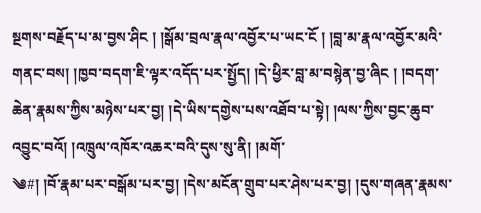སྔགས་བརྗོད་པ་མ་བྱས་ཤིང ། །སྒོམ་བྲལ་རྣལ་འབྱོར་པ་ཡང་ངོ ། །བླ་མ་རྣལ་འབྱོར་མའི་གནང་བས། །ཁྱབ་བདག་ཇི་ལྟར་འདོད་པར་སྤྱོད། །དེ་ཕྱིར་བླ་མ་བསྙེན་བྱ་ཞིང ། །བདག་ཆེན་རྣམས་ཀྱིས་མཉེས་པར་བྱ། །དེ་ཡིས་དགྱེས་པས་འཐོབ་པ་སྟེ། །ལས་ཀྱིས་བྱང་ཆུབ་འབྱུང་བའོ། །འཁྲུལ་འཁོར་འཆར་བའི་དུས་སུ་ནི། །མགོ་
༄#། །བོ་རྣམ་པར་བསྒོམ་པར་བྱ། །དེས་མངོན་གྲུབ་པར་ཤེས་པར་བྱ། །དུས་གཞན་རྣམས་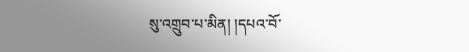སུ་འགྲུབ་པ་མིན། །དཔའ་བོ་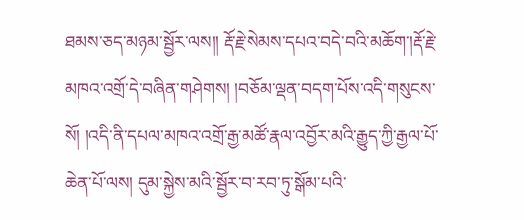ཐམས་ཅད་མཉམ་སྦྱོར་ལས།། རྡོ་རྗེ་སེམས་དཔའ་བདེ་བའི་མཆོག་།རྡོ་རྗེ་མཁའ་འགྲོ་དེ་བཞིན་གཤེགས། །བཅོམ་ལྡན་བདག་པོས་འདི་གསུངས་སོ། །འདི་ནི་དཔལ་མཁའ་འགྲོ་རྒྱ་མཚོ་རྣལ་འབྱོར་མའི་རྒྱུད་ཀྱི་རྒྱལ་པོ་ཆེན་པོ་ལས། དུམ་སྐྱེས་མའི་སྦྱོར་བ་རབ་ཏུ་སྒོམ་པའི་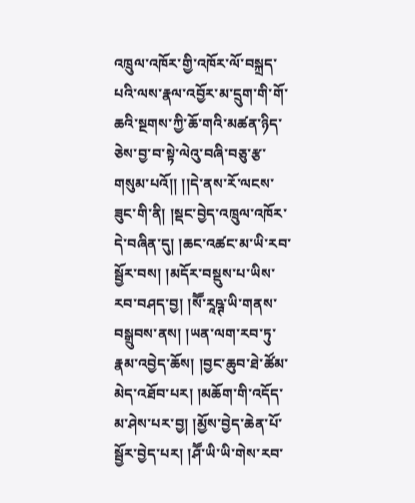འཁྲུལ་འཁོར་གྱི་འཁོར་ལོ་བསྐྲད་པའི་ལས་རྣལ་འབྱོར་མ་དྲུག་གི་གོ་ཆའི་སྔགས་ཀྱི་ཆོ་གའི་མཚན་ཉིད་ཅེས་བྱ་བ་སྟེ་ལེའུ་བཞི་བཅུ་རྩ་གསུམ་པའོ།། །།དེ་ནས་རོ་ལངས་ཟུང་གི་ནི། །སྡང་བྱེད་འཁྲུལ་འཁོར་དེ་བཞིན་དུ། །ཆང་འཚང་མ་ཡི་རབ་སྦྱོར་བས། །མདོར་བསྡུས་པ་ཡིས་རབ་བཤད་བྱ། །སཽ་རཱཥྚ་ཡི་གནས་བསྒྲུབས་ནས། །ཡན་ལག་རབ་ཏུ་རྣམ་འབྱེད་ཆོས། །བྱང་ཆུབ་ཐེ་ཚོམ་མེད་འཐོབ་པར། །མཆོག་གི་འདོད་མ་ཤེས་པར་བྱ། །མྱོས་བྱེད་ཆེན་པོ་སྦྱོར་བྱེད་པར། །ཤཽ་ཡི་ཡི་གེས་རབ་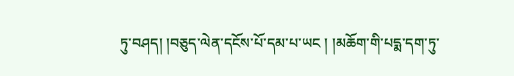ཏུ་བཤད། །བཅུད་ལེན་དངོས་པོ་དམ་པ་ཡང ། །མཆོག་གི་པདྨ་དག་ཏུ་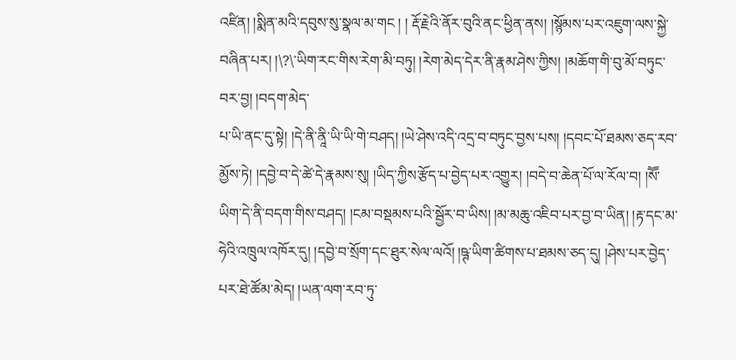འཛིན། །སྨིན་མའི་དབུས་སུ་སྣལ་མ་གང ། ། རྡོ་རྗེའི་ནོར་བུའི་ནང་ཕྱིན་ནས། །སྙོམས་པར་འཇུག་ལས་སྐྱེ་བཞིན་པར། །\?\་ཡིག་རང་གིས་རེག་མི་བཏུ། །རེག་མེད་དེར་ནི་རྣམ་ཤེས་ཀྱིས། །མཆོག་གི་བུ་མོ་བཏུང་བར་བྱ། །བདག་མེད་
པ་ཡི་ནང་དུ་སྟེ། །དེ་ནི་ནཱི་ཡི་ཡི་གེ་བཤད། །ཡེ་ཤེས་འདི་འདྲ་བ་བཏུང་བྱས་པས། །དབང་པོ་ཐམས་ཅད་རབ་མྱོས་ཏེ། །དབྱེ་བ་དེ་ཚེ་དེ་རྣམས་སུ། །ཡིད་ཀྱིས་རྩོད་པ་བྱེད་པར་འགྱུར། །བདེ་བ་ཆེན་པོ་ལ་རོལ་བ། །སཽ་ཡིག་དེ་ནི་བདག་གིས་བཤད། །ངམ་བསྡམས་པའི་སྦྱོར་བ་ཡིས། །མ་མཆུ་འཇིབ་པར་བྱ་བ་ཡིན། །རྟ་དང་མ་ཧེའི་འཁྲུལ་འཁོར་དུ། །དབྱེ་བ་སྲོག་དང་ཐུར་སེལ་ལའོ། །ཥྚ་ཡིག་ཚིགས་པ་ཐམས་ཅད་དུ། །ཤེས་པར་བྱེད་པར་ཐེ་ཚོམ་མེད། །ཡན་ལག་རབ་ཏུ་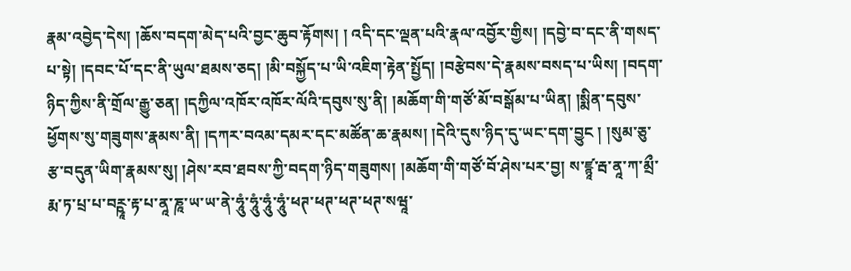རྣམ་འབྱེད་དེས། །ཆོས་བདག་མེད་པའི་བྱང་ཆུབ་རྟོགས། ། འདི་དང་ལྡན་པའི་རྣལ་འབྱོར་གྱིས། །དབྱེ་བ་དང་ནི་གསད་པ་སྟེ། །དབང་པོ་དང་ནི་ཡུལ་ཐམས་ཅད། །མི་བསྐྱོད་པ་ཡི་འཇིག་རྟེན་སྤྱོད། །བརྩེབས་དེ་རྣམས་བསད་པ་ཡིས། །བདག་ཉིད་ཀྱིས་ནི་གྲོལ་རྒྱུ་ཅན། །དཀྱིལ་འཁོར་འཁོར་ལོའི་དབུས་སུ་ནི། །མཆོག་གི་གཙོ་མོ་བསྒོམ་པ་ཡིན། །སྨིན་དབུས་ཕྱོགས་སུ་གཟུགས་རྣམས་ནི། །དཀར་བའམ་དམར་དང་མཚོན་ཆ་རྣམས། །དེའི་དུས་ཉིད་དུ་ཡང་དག་བྱུང ། །སུམ་ཅུ་རྩ་བདུན་ཡིག་རྣམས་སུ། །ཤེས་རབ་ཐབས་ཀྱི་བདག་ཉིད་གཟུགས། །མཆོག་གི་གཙོ་བོ་ཤེས་པར་བྱ། ས་ཛྙཱ་རྦ་ནཱ་ཀ་མྲྀ་རྨ་ཏ་པྲ་པ་བཪྵཱ་རྟ་པ་ནཱ་ཎཱ་ཡ་ཡ་ནེ་ཧཱུཾ་ཧཱུཾ་ཧཱུཾ་ཧཱུཾ་ཕཊ་ཕཊ་ཕཊ་ཕཊ་སཝཱ་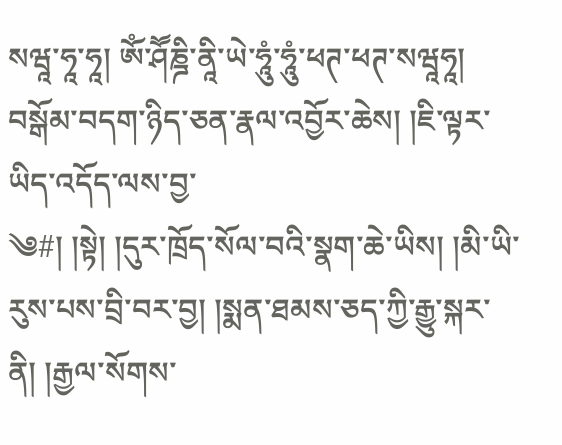སཝཱ་ཧཱ་ཧཱ། ཨོཾ་ཤཽཎྜི་ནཱི་ཡེ་ཧཱུཾ་ཧཱུཾ་ཕཊ་ཕཊ་སཝཱཧཱ། བསྒོམ་བདག་ཉིད་ཅན་རྣལ་འབྱོར་ཆེས། །ཇི་ལྟར་ཡིད་འདོད་ལས་བྱ་
༄#། །སྟེ། །དུར་ཁྲོད་སོལ་བའི་སྣག་ཆེ་ཡིས། །མི་ཡི་རུས་པས་བྲི་བར་བྱ། །སྨན་ཐམས་ཅད་ཀྱི་རྒྱུ་སྐར་ནི། །རྒྱལ་སོགས་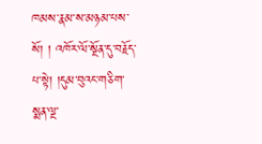ཁམས་རྣམ་ས་མཉམ་པས་སོ། ། འཁོར་ལོ་སྔོན་དུ་བརྗོད་པ་སྟེ། །དུམ་བུའང་གཅིག་སྨན་ལྔ་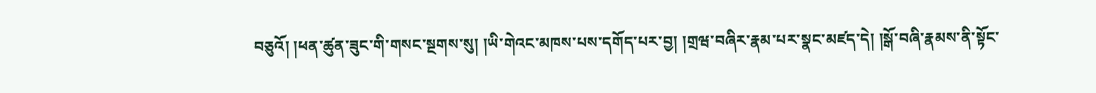བཅུའོ། །ཕན་ཚུན་ཟུང་གི་གསང་སྔགས་སུ། །ཡི་གེའང་མཁས་པས་དགོད་པར་བྱ། །གྲཝ་བཞིར་རྣམ་པར་སྣང་མཛད་དེ། །སྒོ་བཞི་རྣམས་ནི་སྟོང་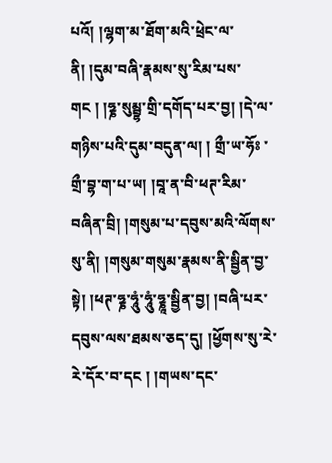པའོ། །ལྷག་མ་ཐོག་མའི་ཕྲེང་ལ་ནི། །དུམ་བཞི་རྣམས་སུ་རིམ་པས་གང ། །ཧྞ་སུམྦྷ་གྲི་དགོད་པར་བྱ། །དེ་ལ་གཉིས་པའི་དུམ་བདུན་ལ། ། གྲྀ་ཡ་ཧོཿ ་གྲྀ་བྷ་ག་པ་ཡ། །བཱ་ན་བི་ཕཊ་རིམ་བཞིན་བྲི། །གསུམ་པ་དབུས་མའི་ལོགས་སུ་ནི། །གསུམ་གསུམ་རྣམས་ནི་སྦྱིན་བྱ་སྟེ། །ཕཊ་ཧྞ་ཧཱུཾ་ཧཱུཾ་ཧྞཱ་སྦྱིན་བྱ། །བཞི་པར་དབུས་ལས་ཐམས་ཅད་དུ། །ཕྱོགས་སུ་རེ་རེ་དོར་བ་དང ། །གཡས་དང་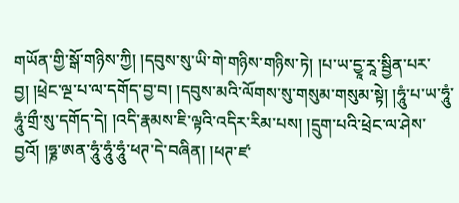གཡོན་གྱི་སྒོ་གཉིས་ཀྱི། །དབུས་སུ་ཡི་གེ་གཉིས་གཉིས་ཏེ། །པ་ཡ་དྱཱ་རཱ་སྦྱིན་པར་བྱ། །ཕྲེང་ལྔ་པ་ལ་དགོད་བྱ་བ། །དབུས་མའི་ལོགས་སུ་གསུམ་གསུམ་སྟེ། །ཧཱུཾ་པ་ཡ་ཧཱུཾ་ཧཱུཾ་གྲྀ་སུ་དགོད་དེ། །འདི་རྣམས་ཇི་ལྟའི་འདིར་རིམ་པས། །དྲུག་པའི་ཕྲེང་ལ་ཤེས་བྱའོ། །ཧྞ་ཨན་ཧཱུཾ་ཧཱུཾ་ཧཱུཾ་ཕཊ་དེ་བཞིན། །ཕཊ་ཛ་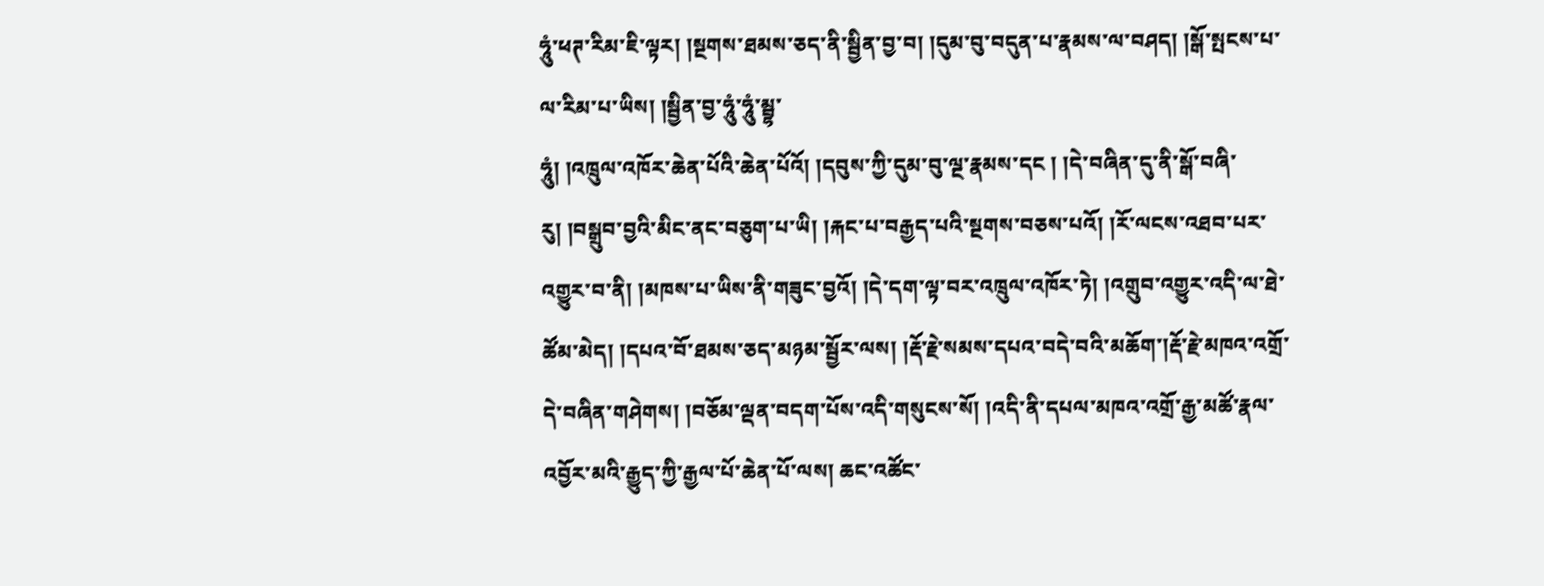ཧཱུཾ་ཕཊ་རིམ་ཇི་ལྟར། །སྔགས་ཐམས་ཅད་ནི་སྦྱིན་བྱ་བ། །དུམ་བུ་བདུན་པ་རྣམས་ལ་བཤད། །སྒོ་སྤངས་པ་ལ་རིམ་པ་ཡིས། །སྦྱིན་བྱ་ཧཱུཾ་ཧཱུཾ་མྦྷ་
ཧཱུཾ། །འཁྲུལ་འཁོར་ཆེན་པོའི་ཆེན་པོའོ། །དབུས་ཀྱི་དུམ་བུ་ལྔ་རྣམས་དང ། །དེ་བཞིན་དུ་ནི་སྒོ་བཞི་རུ། །བསྒྲུབ་བྱའི་མིང་ནང་བཅུག་པ་ཡི། །རྐང་པ་བརྒྱད་པའི་སྔགས་བཅས་པའོ། །རོ་ལངས་འཐབ་པར་འགྱུར་བ་ནི། །མཁས་པ་ཡིས་ནི་གཟུང་བྱའོ། །དེ་དག་ལྟ་བར་འཁྲུལ་འཁོར་ཏེ། །འགྲུབ་འགྱུར་འདི་ལ་ཐེ་ཚོམ་མེད། །དཔའ་བོ་ཐམས་ཅད་མཉམ་སྦྱོར་ལས། །རྡོ་རྗེ་སམས་དཔའ་བདེ་བའི་མཆོག་།རྡོ་རྗེ་མཁའ་འགྲོ་དེ་བཞིན་གཤེགས། །བཅོམ་ལྡན་བདག་པོས་འདི་གསུངས་སོ། །འདི་ནི་དཔལ་མཁའ་འགྲོ་རྒྱ་མཚོ་རྣལ་འབྱོར་མའི་རྒྱུད་ཀྱི་རྒྱལ་པོ་ཆེན་པོ་ལས། ཆང་འཚོང་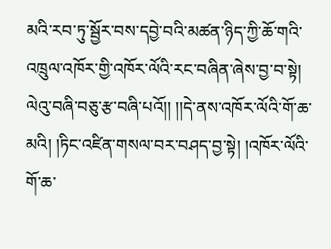མའི་རབ་ཏུ་སྦྱོར་བས་དབྱེ་བའི་མཚན་ཉིད་ཀྱི་ཆོ་གའི་འཁྲུལ་འཁོར་གྱི་འཁོར་ལོའི་རང་བཞིན་ཞེས་བྱ་བ་སྟེ། ལེའུ་བཞི་བཅུ་རྩ་བཞི་པའོ།། །།དེ་ནས་འཁོར་ལོའི་གོ་ཆ་མའི། །ཏིང་འཛིན་གསལ་བར་བཤད་བྱ་སྟེ། །འཁོར་ལོའི་གོ་ཆ་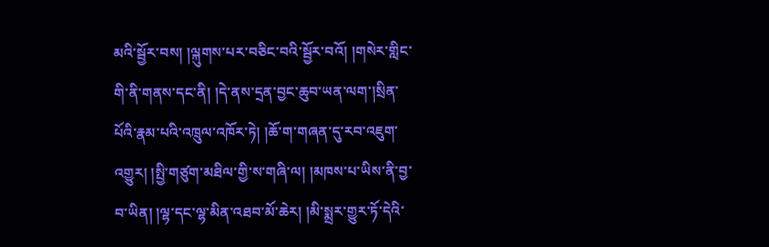མའི་སྦྱོར་བས། །ལྐུགས་པར་བཅིང་བའི་སྦྱོར་བའོ། །གསེར་གླིང་གི་ནི་གནས་དང་ནི། །དེ་ནས་དྲན་བྱང་ཆུབ་ཡན་ལག་།སྲིན་པོའི་རྣམ་པའི་འཁྲུལ་འཁོར་ཏེ། །ཆོ་ག་གཞན་དུ་རབ་འཇུག་འགྱུར། །སྤྱི་གཙུག་མཐིལ་གྱི་ས་གཞི་ལ། །མཁས་པ་ཡིས་ནི་བྱ་བ་ཡིན། །ལྷ་དང་ལྷ་མིན་འཐབ་མོ་ཆེར། །མི་སྨྲར་གྱུར་ཏོ་དེའི་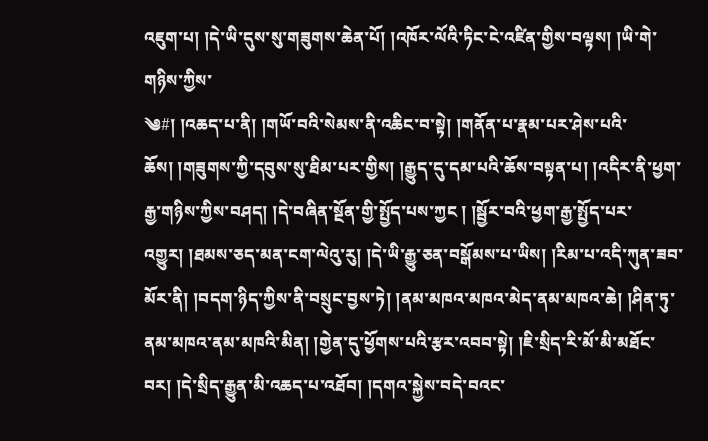འཇུག་པ། །དེ་ཡི་དུས་སུ་གཟུགས་ཆེན་པོ། །འཁོར་ལོའི་ཏིང་ངེ་འཛིན་གྱིས་བལྟས། །ཡི་གེ་གཉིས་ཀྱིས་
༄#། །འཆད་པ་ནི། །གཡོ་བའི་སེམས་ནི་འཆིང་བ་སྟེ། །གནོན་པ་རྣམ་པར་ཤེས་པའི་ཆོས། །གཟུགས་ཀྱི་དབུས་སུ་ཐིམ་པར་གྱིས། །རྒྱུད་དུ་དམ་པའི་ཆོས་བསྟན་པ། །འདིར་ནི་ཕྱག་རྒྱ་གཉིས་ཀྱིས་བཤད། །དེ་བཞིན་སྔོན་གྱི་སྤྱོད་པས་ཀྱང ། །སྦྱོར་བའི་ཕྱག་རྒྱ་སྤྱོད་པར་འགྱུར། །ཐམས་ཅད་མན་ངག་ལེའུ་རུ། །དེ་ཡི་རྒྱུ་ཅན་བསྒོམས་པ་ཡིས། །རིམ་པ་འདི་ཀུན་ཟབ་མོར་ནི། །བདག་ཉིད་ཀྱིས་ནི་བསྲུང་བྱས་ཏེ། །ནམ་མཁའ་མཁའ་མེད་ནམ་མཁའ་ཆེ། །ཤིན་ཏུ་ནམ་མཁའ་ནམ་མཁའི་མིན། །གྱེན་དུ་ཕྱོགས་པའི་རྩར་འབབ་སྟེ། །ཇི་སྲིད་རི་མོ་མི་མཐོང་བར། །དེ་སྲིད་རྒྱུན་མི་འཆད་པ་འཐོབ། །དགའ་སྐྱེས་བདེ་བའང་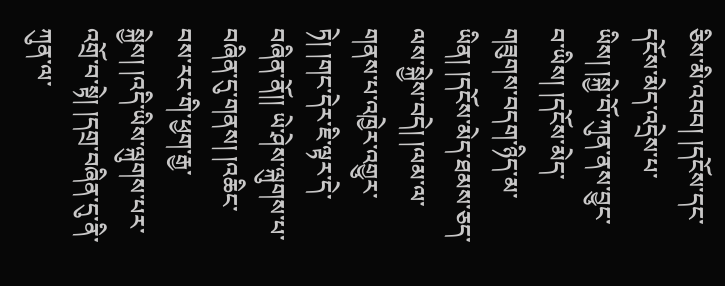ཅིས་མི་འབབ། །དངོས་དང་དངོས་མེད་འདྲེས་པ་ཡིས། །སྐྱེ་བོ་ཀུན་ནས་བྱུང་བ་ཡིས། །དངོས་མེད་གཟུགས་བདག་ཉིད་མ་ཡིན། །དངོས་མེད་ཐམས་ཅད་ལས་སྐྱེས་བདེ། །ལམ་ལ་གནས་པ་འཁྱེར་འགྱུར་ཏེ། །གང་དེར་ཇི་ལྟར་དེ་བཞིན་ནོ།། ཡེ་ཤེས་ལྐུགས་པ་བཞིན་དུ་གནས། །འཆིང་བས་རང་གི་ཕྱག་རྒྱ་སྐྱེས། །འདི་ཡིས་ལྐུགས་པར་འགྲོ་བ་སྟེ། །དགྲ་བཞིན་དུ་ནི་ཀུན་ལ་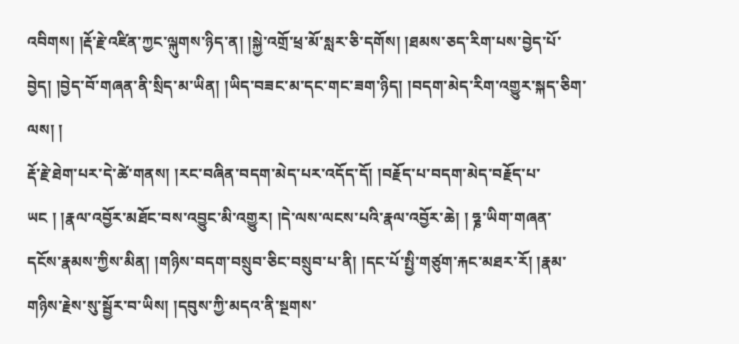འབིགས། །རྡོ་རྗེ་འཛིན་ཀྱང་ལྐུགས་ཉིད་ན། །སྐྱེ་འགྲོ་ཕྲ་མོ་སླར་ཅི་དགོས། །ཐམས་ཅད་རིག་པས་བྱེད་པོ་བྱེད། །བྱེད་བོ་གཞན་ནི་སྲིད་མ་ཡིན། །ཡིད་བཟང་མ་དང་གང་ཟག་ཉིད། །བདག་མེད་རིག་འགྱུར་སྐད་ཅིག་ལས། །
རྡོ་རྗེ་ཐེག་པར་དེ་ཚེ་གནས། །རང་བཞིན་བདག་མེད་པར་འདོད་དོ། །བརྗོད་པ་བདག་མེད་བརྗོད་པ་ཡང ། །རྣལ་འབྱོར་མཐོང་བས་འབྱུང་མི་འགྱུར། །དེ་ལས་ལངས་པའི་རྣལ་འབྱོར་ཆེ། ། ཧྞ་ཡིག་གཞན་དངོས་རྣམས་ཀྱིས་མིན། །གཉིས་བདག་བསྲུབ་ཅིང་བསྲུབ་པ་ནི། །དང་པོ་སྤྱི་གཙུག་རྐང་མཐར་རོ། །རྣམ་གཉིས་རྗེས་སུ་སྦྱོར་བ་ཡིས། །དབུས་ཀྱི་མདའ་ནི་སྔགས་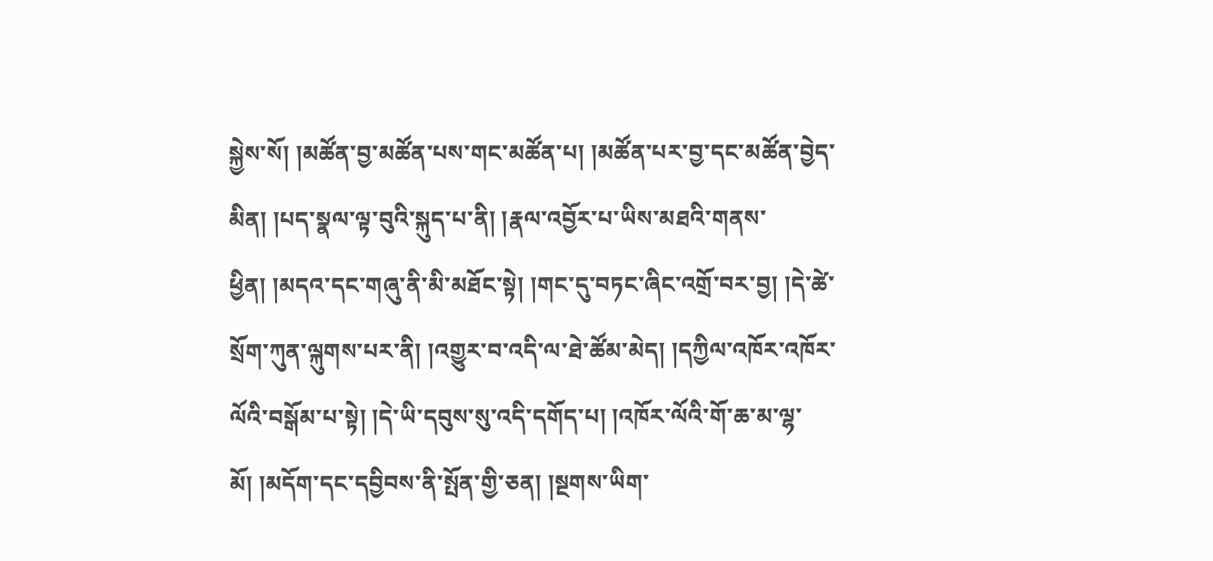སྐྱེས་སོ། །མཚོན་བྱ་མཚོན་པས་གང་མཚོན་པ། །མཚོན་པར་བྱ་དང་མཚོན་བྱེད་མིན། །པད་སྣལ་ལྟ་བུའི་སྐུད་པ་ནི། །རྣལ་འབྱོར་པ་ཡིས་མཐའི་གནས་ཕྱིན། །མདའ་དང་གཞུ་ནི་མི་མཐོང་སྟེ། །གང་དུ་བཏང་ཞིང་འགྲོ་བར་བྱ། །དེ་ཚེ་སྲོག་ཀུན་ལྐུགས་པར་ནི། །འགྱུར་བ་འདི་ལ་ཐེ་ཚོམ་མེད། །དཀྱིལ་འཁོར་འཁོར་ལོའི་བསྒོམ་པ་སྟེ། །དེ་ཡི་དབུས་སུ་འདི་དགོད་པ། །འཁོར་ལོའི་གོ་ཆ་མ་ལྷ་མོ། །མདོག་དང་དབྱིབས་ནི་སྤོན་གྱི་ཅན། །སྔགས་ཡིག་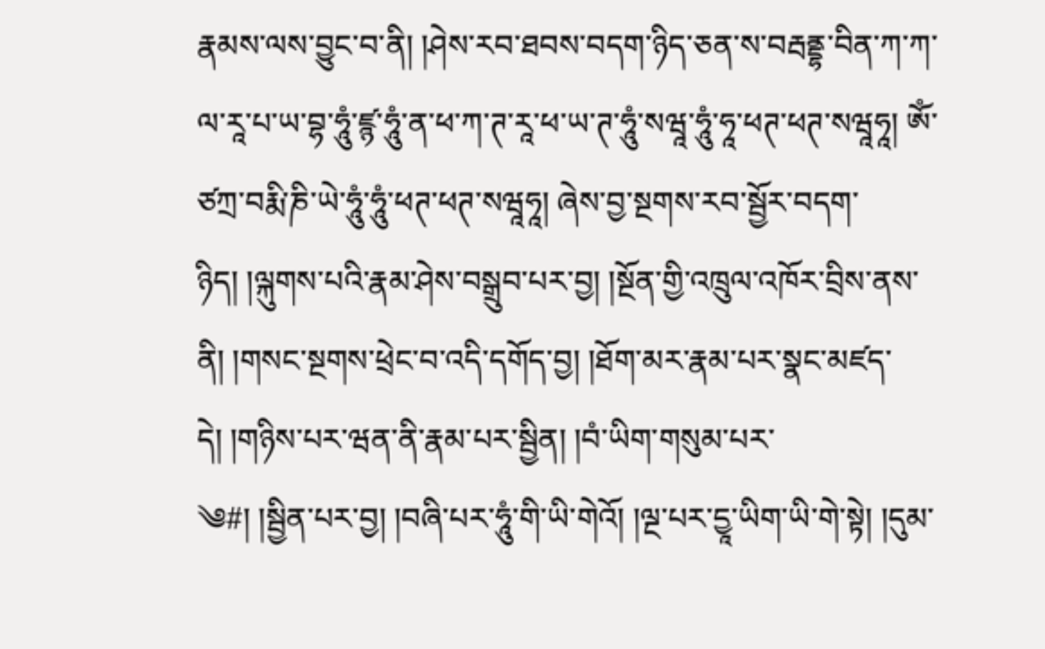རྣམས་ལས་བྱུང་བ་ནི། །ཤེས་རབ་ཐབས་བདག་ཉིད་ཅན་ས་བརྦནྡྷ་བིན་ཀ་ཀ་ལ་རཱ་པ་ཡ་བྷ་ཧཱུཾ་ཛྙ་ཧཱུཾ་ན་ཕ་ཀ་ཊ་རཱ་ཕ་ཡ་ཊ་ཧཱུཾ་སཝཱ་ཧཱུཾ་ཧཱ་ཕཊ་ཕཊ་སཝཱཧཱ། ཨོཾ་ཙཀྲ་བརྨི་ཎི་ཡེ་ཧཱུཾ་ཧཱུཾ་ཕཊ་ཕཊ་སཝཱཧཱ། ཞེས་བྱ་སྔགས་རབ་སྦྱོར་བདག་ཉིད། །ལྐུགས་པའི་རྣམ་ཤེས་བསྒྲུབ་པར་བྱ། །སྔོན་གྱི་འཁྲུལ་འཁོར་བྲིས་ནས་ནི། །གསང་སྔགས་ཕྲེང་བ་འདི་དགོད་བྱ། །ཐོག་མར་རྣམ་པར་སྣང་མཛད་དེ། །གཉིས་པར་ཝན་ནི་རྣམ་པར་སྦྱིན། །བཾ་ཡིག་གསུམ་པར་
༄#། །སྦྱིན་པར་བྱ། །བཞི་པར་ཧཱུཾ་གི་ཡི་གེའོ། །ལྔ་པར་དྱཱ་ཡིག་ཡི་གེ་སྟེ། །དུམ་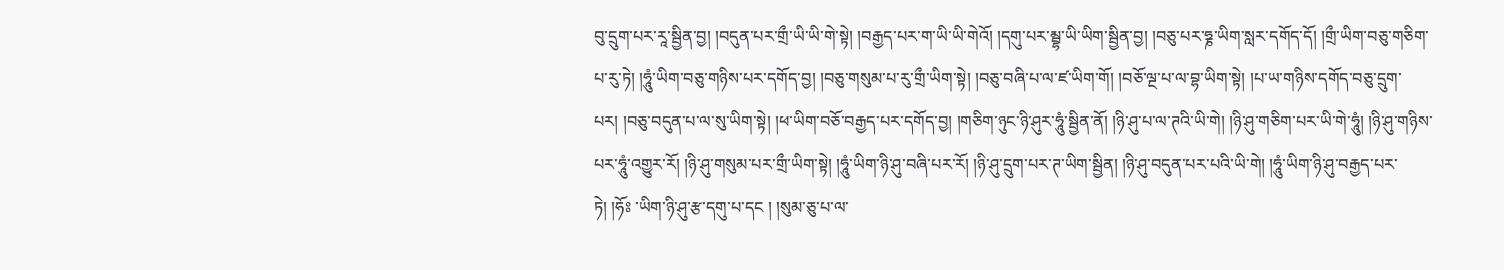བུ་དྲུག་པར་རཱ་སྦྱིན་བྱ། །བདུན་པར་གྲྀ་ཡི་ཡི་གེ་སྟེ། །བརྒྱད་པར་ག་ཡི་ཡི་གེའོ། །དགུ་པར་མྦྷ་ཡི་ཡིག་སྦྱིན་བྱ། །བཅུ་པར་ཧྞ་ཡིག་སླར་དགོད་དོ། །གྲྀ་ཡིག་བཅུ་གཅིག་པ་རུ་ཏེ། །ཧཱུཾ་ཡིག་བཅུ་གཉིས་པར་དགོད་བྱ། །བཅུ་གསུམ་པ་རུ་གྲྀ་ཡིག་སྟེ། །བཅུ་བཞི་པ་ལ་ཛ་ཡིག་གོ། །བཅོ་ལྔ་པ་ལ་བྷ་ཡིག་སྟེ། །པ་ཡ་གཉིས་དགོད་བཅུ་དྲུག་པར། །བཅུ་བདུན་པ་ལ་སུ་ཡིག་སྟེ། །ཕ་ཡིག་བཅོ་བརྒྱད་པར་དགོད་བྱ། །གཅིག་ཉུང་ཉི་ཤུར་ཧཱུཾ་སྦྱིན་ནོ། །ཉི་ཤུ་པ་ལ་ཊའི་ཡི་གེ། །ཉི་ཤུ་གཅིག་པར་ཡི་གེ་ཧཱུཾ། །ཉི་ཤུ་གཉིས་པར་ཧཱུཾ་འགྱུར་རོ། །ཉི་ཤུ་གསུམ་པར་གྲྀ་ཡིག་སྟེ། །ཧཱུཾ་ཡིག་ཉི་ཤུ་བཞི་པར་རོ། །ཉི་ཤུ་དྲུག་པར་ཊ་ཡིག་སྦྱིན། །ཉི་ཤུ་བདུན་པར་པའི་ཡི་གེ། །ཧཱུཾ་ཡིག་ཉི་ཤུ་བརྒྱད་པར་ཏེ། །ཧོཿ ་ཡིག་ཉི་ཤུ་རྩ་དགུ་པ་དང ། །སུམ་ཅུ་པ་ལ་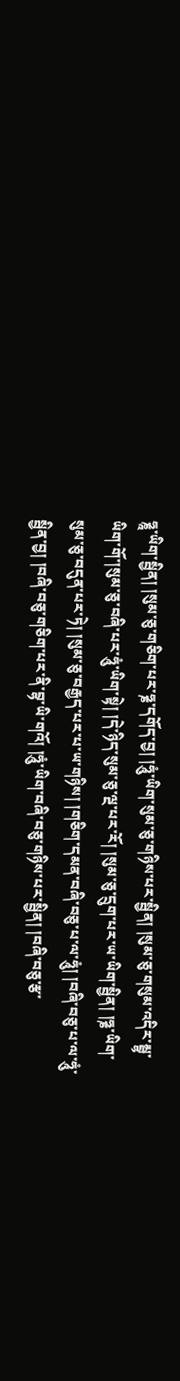ཧྞཱ་ཡིག་སྦྱིན། །སུམ་ཅུ་གཅིག་པར་ཧྞ་དགོད་བྱ། །ཧཱུཾ་ཡིག་སུམ་ཅུ་གཉིས་པར་སྦྱིན། །སུམ་ཅུ་གསུམ་འདིར་མྦྷ་ཡིག་གོ་།སུམ་ཅུ་བཞི་པར་ཧཱུཾ་ཡིག་སྟེ། །དེ་ཉིད་སུམ་ཅུ་ལྔ་པར་རོ། །སུམ་ཅུ་དྲུག་པར་ཡ་ཡིག་སྦྱིན། །ཧྞ་ཡིག་སུམ་ཅུ་བདུན་པར་ཏེ། །སུམ་ཅུ་བརྒྱད་པར་པ་ཡ་གཉིས། །གཅིག་དམན་བཞི་བཅུ་པ་ལ་ཧཱུཾ། །བཞི་བཅུ་པ་ལ་ཧཱུཾ་སྦྱིན་བྱ། །བཞི་བཅུ་གཅིག་པར་ནི་བྷ་ཡི་གའོ། །ཧཱུཾ་ཡིག་བཞི་བཅུ་གཉིས་པར་སྦྱིན། །བཞི་བཅུ་རྩ་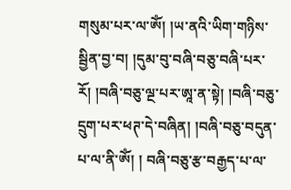གསུམ་པར་ལ་ཨོཾ། །ཡ་ནའི་ཡིག་གཉིས་སྦྱིན་བྱ་བ། །དུམ་བུ་བཞི་བཅུ་བཞི་པར་རོ། །བཞི་བཅུ་ལྔ་པར་ཨཱ་ན་སྟེ། །བཞི་བཅུ་དྲུག་པར་ཕཊ་དེ་བཞིན། །བཞི་བཅུ་བདུན་པ་ལ་ནི་ཨོཾ། ། བཞི་བཅུ་རྩ་བརྒྱད་པ་ལ་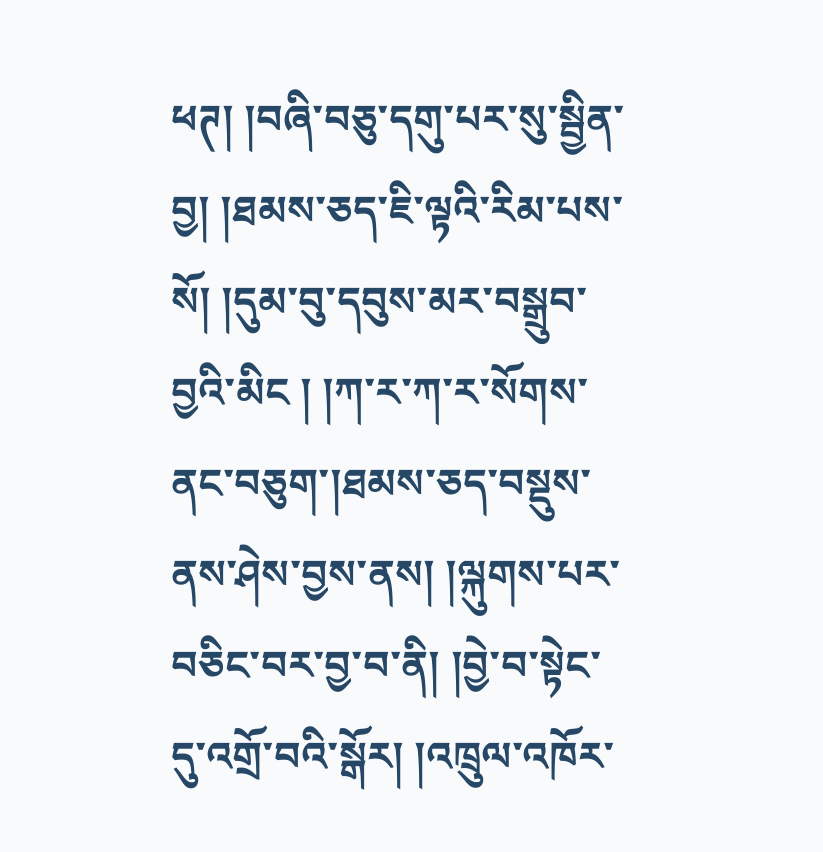ཕཊ། །བཞི་བཅུ་དགུ་པར་སུ་སྦྱིན་བྱ། །ཐམས་ཅད་ཇི་ལྟའི་རིམ་པས་སོ། །དུམ་བུ་དབུས་མར་བསྒྲུབ་བྱའི་མིང ། །ཀ་ར་ཀ་ར་སོགས་ནང་བཅུག་།ཐམས་ཅད་བསྡུས་ནས་ཤེས་བྱས་ནས། །ལྐུགས་པར་བཅིང་བར་བྱ་བ་ནི། །བྱེ་བ་སྟེང་དུ་འགྲོ་བའི་སྒོར། །འཁྲུལ་འཁོར་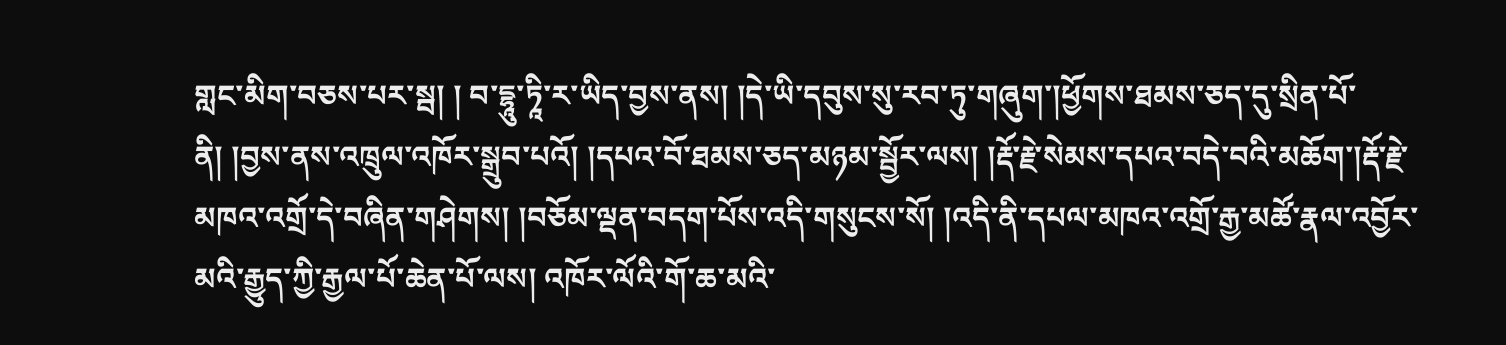གླང་མིག་བཅས་པར་སྦ། ། བ་དྷཱུ་ཏཱི་ར་ཡིད་བྱས་ནས། །དེ་ཡི་དབུས་སུ་རབ་ཏུ་གཞུག་།ཕྱོགས་ཐམས་ཅད་དུ་སྲིན་པོ་ནི། །བྱས་ནས་འཁྲུལ་འཁོར་སྒྲུབ་པའོ། །དཔའ་བོ་ཐམས་ཅད་མཉམ་སྦྱོར་ལས། །རྡོ་རྗེ་སེམས་དཔའ་བདེ་བའི་མཆོག་།རྡོ་རྗེ་མཁའ་འགྲོ་དེ་བཞིན་གཤེགས། །བཅོམ་ལྡན་བདག་པོས་འདི་གསུངས་སོ། །འདི་ནི་དཔལ་མཁའ་འགྲོ་རྒྱ་མཚོ་རྣལ་འབྱོར་མའི་རྒྱུད་ཀྱི་རྒྱལ་པོ་ཆེན་པོ་ལས། འཁོར་ལོའི་གོ་ཆ་མའི་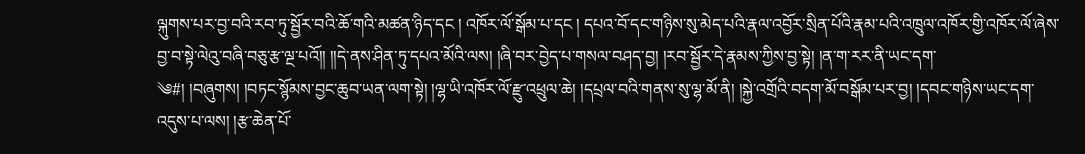ལྐུགས་པར་བྱ་བའི་རབ་ཏུ་སྦྱོར་བའི་ཆོ་གའི་མཚན་ཉིད་དང ། འཁོར་ལོ་སྒོམ་པ་དང ། དཔའ་བོ་དང་གཉིས་སུ་མེད་པའི་རྣལ་འབྱོར་སྲིན་པོའི་རྣམ་པའི་འཁྲུལ་འཁོར་གྱི་འཁོར་ལོ་ཞེས་བྱ་བ་སྟེ་ལེའུ་བཞི་བཅུ་རྩ་ལྔ་པའོ།། །།དེ་ནས་ཤིན་ཏུ་དཔའ་མོའི་ལས། །ཞི་བར་བྱེད་པ་གསལ་བཤད་བྱ། །རབ་སྦྱོར་དེ་རྣམས་ཀྱིས་བྱ་སྟེ། །ན་ག་རར་ནི་ཡང་དག་
༄#། །བཞུགས། །བཏང་སྙོམས་བྱང་ཆུབ་ཡན་ལག་སྟེ། །ལྷ་ཡི་འཁོར་ལོ་རྫུ་འཕྲུལ་ཆེ། །དཔྲལ་བའི་གནས་སུ་ལྷ་མོ་ནི། །སྐྱེ་འགྲོའི་བདག་མོ་བསྒོམ་པར་བྱ། །དབང་གཉིས་ཡང་དག་འདུས་པ་ལས། །རྩ་ཆེན་པོ་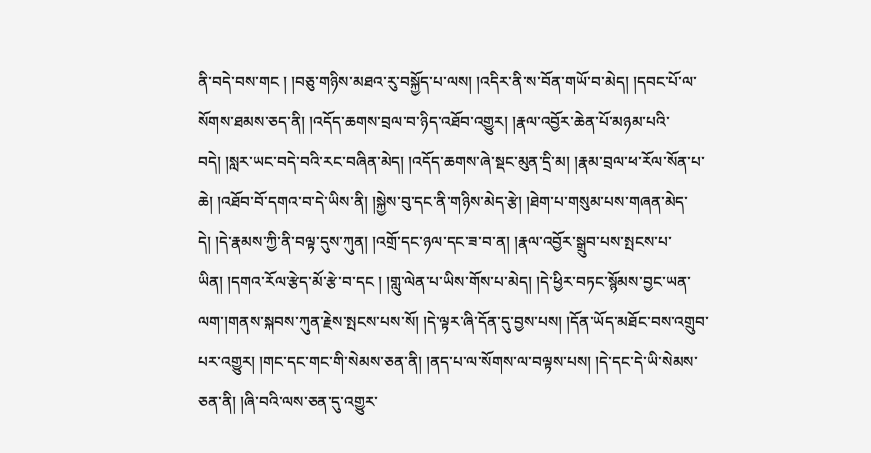ནི་བདེ་བས་གང ། །བཅུ་གཉིས་མཐའ་རུ་བསྐྱོད་པ་ལས། །འདིར་ནི་ས་བོན་གཡོ་བ་མེད། །དབང་པོ་ལ་སོགས་ཐམས་ཅད་ནི། །འདོད་ཆགས་བྲལ་བ་ཉིད་འཐོབ་འགྱུར། །རྣལ་འབྱོར་ཆེན་པོ་མཉམ་པའི་བདེ། །སླར་ཡང་བདེ་བའི་རང་བཞིན་མེད། །འདོད་ཆགས་ཞེ་སྡང་མུན་དྲི་མ། །རྣམ་བྲལ་ཕ་རོལ་སོན་པ་ཆེ། །འཐོབ་བོ་དགའ་བ་དེ་ཡིས་ནི། །སྐྱེས་བུ་དང་ནི་གཉིས་མེད་རྩེ། །ཐེག་པ་གསུམ་པས་གཞན་མེད་དེ། །དེ་རྣམས་ཀྱི་ནི་བལྟ་དུས་ཀུན། །འགྲོ་དང་ཉལ་དང་ཟ་བ་ན། །རྣལ་འབྱོར་སྒྲུབ་པས་སྤངས་པ་ཡིན། །དགའ་རོལ་རྩེད་མོ་རྩེ་བ་དང ། །གླུ་ལེན་པ་ཡིས་གོས་པ་མེད། །དེ་ཕྱིར་བཏང་སྙོམས་བྱང་ཡན་ལག་།གནས་སྐབས་ཀུན་རྗེས་སྤངས་པས་སོ། །དེ་ལྟར་ཞི་དོན་དུ་བྱས་པས། །དོན་ཡོད་མཐོང་བས་འགྲུབ་པར་འགྱུར། །གང་དང་གང་གི་སེམས་ཅན་ནི། །ནད་པ་ལ་སོགས་ལ་བལྟས་པས། །དེ་དང་དེ་ཡི་སེམས་ཅན་ནི། །ཞི་བའི་ལས་ཅན་དུ་འགྱུར་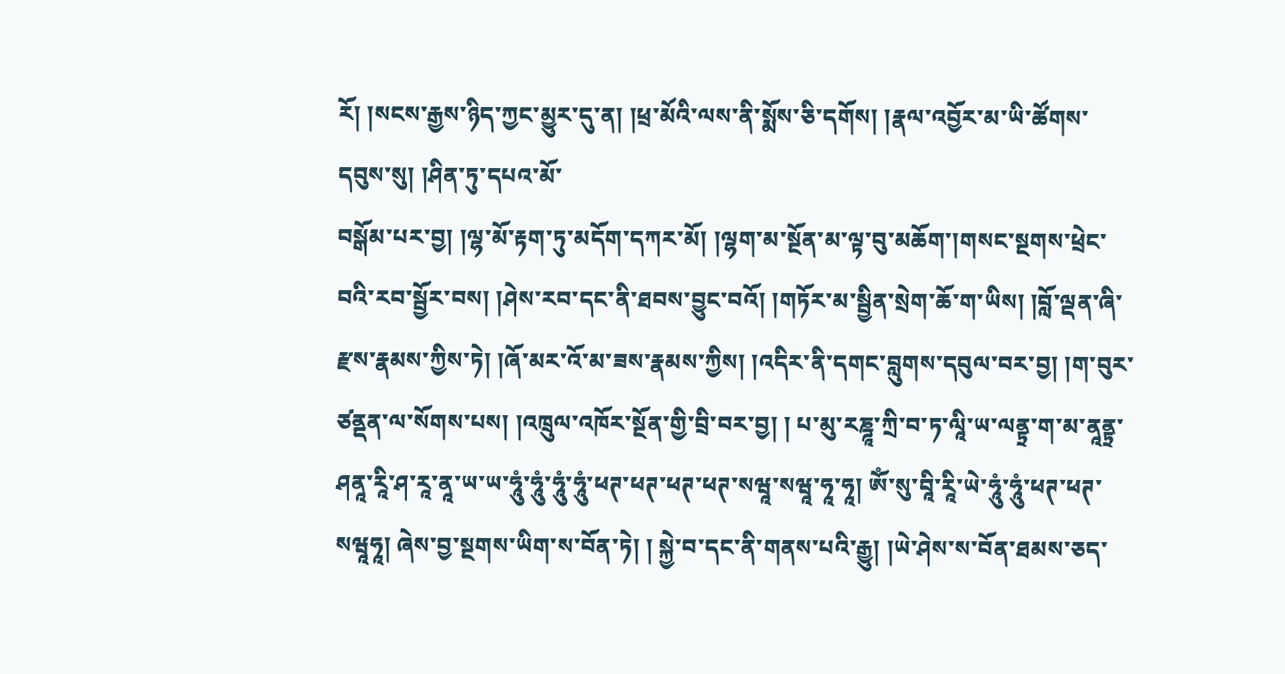རོ། །སངས་རྒྱས་ཉིད་ཀྱང་མྱུར་དུ་ན། །ཕྲ་མོའི་ལས་ནི་སྨོས་ཅི་དགོས། །རྣལ་འབྱོར་མ་ཡི་ཚོགས་དབུས་སུ། །ཤིན་ཏུ་དཔའ་མོ་
བསྒོམ་པར་བྱ། །ལྷ་མོ་རྟག་ཏུ་མདོག་དཀར་མོ། །ལྷག་མ་སྔོན་མ་ལྟ་བུ་མཆོག་།གསང་སྔགས་ཕྲེང་བའི་རབ་སྦྱོར་བས། །ཤེས་རབ་དང་ནི་ཐབས་བྱུང་བའོ། །གཏོར་མ་སྦྱིན་སྲེག་ཆོ་ག་ཡིས། །བློ་ལྡན་ཞི་རྫས་རྣམས་ཀྱིས་ཏེ། །ཞོ་མར་འོ་མ་ཟས་རྣམས་ཀྱིས། །འདིར་ནི་དགང་བླུགས་དབུལ་བར་བྱ། །ག་བུར་ཙནྡན་ལ་སོགས་པས། །འཁྲུལ་འཁོར་སྔོན་གྱི་བྲི་བར་བྱ། ། པ་མུ་རཎྜཱ་ཀྲི་བ་ཏ་ལཱི་ཡ་ལནྟྲ་ག་མ་ནཱནྟྲ་ཤནཱ་རཱི་ཤ་རཱ་ནཱ་ཡ་ཡ་ཧཱུཾ་ཧཱུཾ་ཧཱུཾ་ཧཱུཾ་ཕཊ་ཕཊ་ཕཊ་ཕཊ་སཝཱ་སཝཱ་ཧཱ་ཧཱ། ཨོཾ་སུ་བཱི་རཱི་ཡེ་ཧཱུཾ་ཧཱུཾ་ཕཊ་ཕཊ་སཝཱཧཱ། ཞེས་བྱ་སྔགས་ཡིག་ས་བོན་ཏེ། ། སྐྱེ་བ་དང་ནི་གནས་པའི་རྒྱུ། །ཡེ་ཤེས་ས་བོན་ཐམས་ཅད་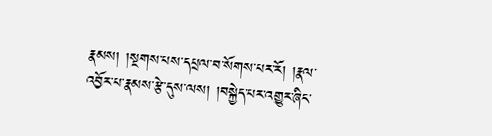རྣམས། །སྔགས་པས་དཔྲལ་བ་སོགས་པར་རོ། །རྣལ་འབྱོར་པ་རྣམས་རྩེ་དུས་ལས། །བསྐྱེད་པར་འགྱུར་ཞིང་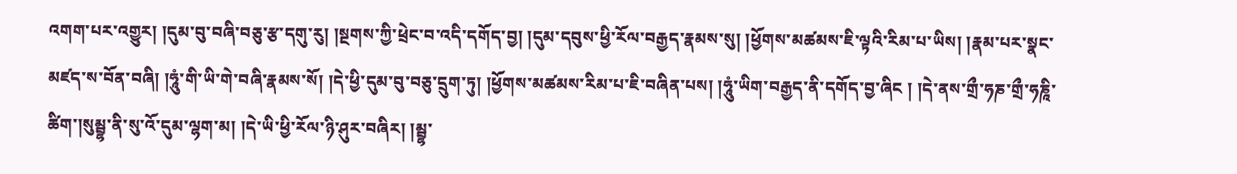འགག་པར་འགྱུར། །དུམ་བུ་བཞི་བཅུ་རྩ་དགུ་རུ། །སྔགས་ཀྱི་ཕྲེང་བ་འདི་དགོད་བྱ། །དུམ་དབུས་ཕྱི་རོལ་བརྒྱད་རྣམས་སུ། །ཕྱོགས་མཚམས་ཇི་ལྟའི་རིམ་པ་ཡིས། །རྣམ་པར་སྣང་མཛད་ས་བོན་བཞི། །ཧཱུཾ་གི་ཡི་གེ་བཞི་རྣམས་སོ། །དེ་ཕྱི་དུམ་བུ་བཅུ་དྲུག་ཏུ། །ཕྱོགས་མཚམས་རིམ་པ་ཇི་བཞིན་པས། །ཧཱུཾ་ཡིག་བརྒྱད་ནི་དགོད་བྱ་ཞིང ། །དེ་ནས་གྲྀ་ཧཎ་གྲྀ་ཧཎཱི་ཚིག་།སུམྦྷ་ནི་སུ་འོ་དུམ་ལྷག་མ། །དེ་ཡི་ཕྱི་རོལ་ཉི་ཤུར་བཞིར། །མྦྷ་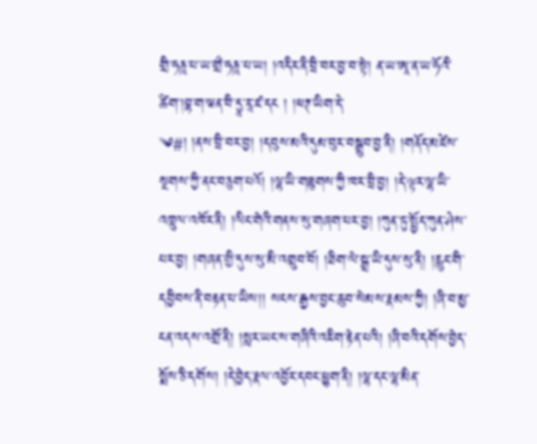གྲི་ཧཎཱ་པ་ཡ་གྲྀ་ཧཎཱ་པ་ཡ། །འདིར་ནི་བྲི་བར་བྱ་བ་སྟེ། ན་ཡ་ཨཱ་ན་ཡ་ཧོའི་ཚིག་།བྷ་ག་ཝན་བི་དྱཱ་རཱ་ཛ་དང ། །ཕཊ་ཡིག་དེ་
༄#། །ནས་བྲི་བར་བྱ། །དབུས་མའི་དུམ་བུར་བསྒྲུབ་བྱ་ནི། །གནོད་མཛེས་སྔགས་ཀྱི་ནང་བཅུག་པའོ། །ལྷ་ཡི་གཟུགས་ཀྱི་ཁར་བྲི་བྱ། །དེ་ལྟར་ལྷ་ཡི་འཁྲུལ་འཁོར་ནི། །ལིང་གེའི་གནས་སུ་གཞག་པར་བྱ། །ཀུན་ཏུ་སྤྱོད་ཀུན་ཤེས་པར་བྱ། །གཞན་གྱི་དུས་སུ་མི་འགྲུབ་བོ། །ཐིག་ལེ་སྒྲ་ཡི་དུས་སུ་ནི། །རླུང་གི་དབྱིབས་ནི་བརྟན་པ་ཡིས།། སངས་རྒྱས་བྱང་ཆུབ་སེམས་རྣམས་ཀྱི། །ཞི་བ་མྱ་ངན་འདས་འགྲོ་ནི། །སླར་ཡང་ས་གཞིའི་འཇིག་རྟེན་པའི། །ཞི་བའི་དགོས་བྱེད་སྨོས་ཅི་དགོས། །དེ་བྱེད་རྣལ་འབྱོར་དབང་ཕྱུག་ནི། །ལྷ་དང་ལྷ་མིན་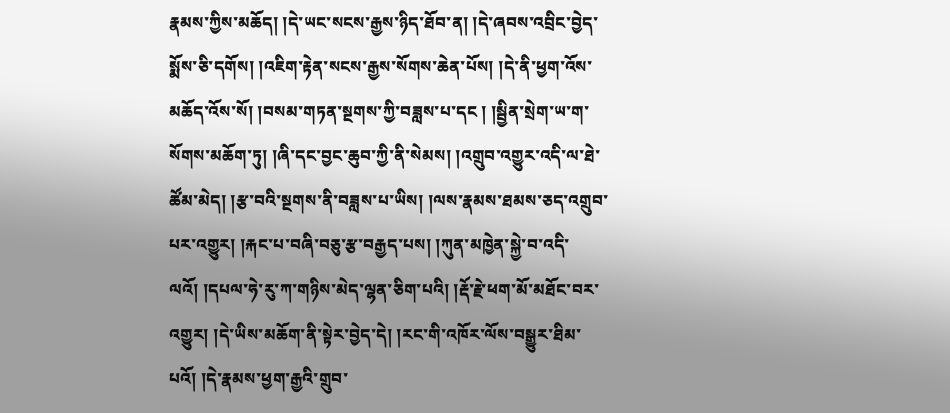རྣམས་ཀྱིས་མཆོད། །དེ་ཡང་སངས་རྒྱས་ཉིད་ཐོབ་ན། །དེ་ཞབས་འབྲིང་བྱེད་སྨོས་ཅི་དགོས། །འཇིག་རྟེན་སངས་རྒྱས་སོགས་ཆེན་པོས། །དེ་ནི་ཕྱག་འོས་མཆོད་འོས་སོ། །བསམ་གཏན་སྔགས་ཀྱི་བཟླས་པ་དང ། །སྦྱིན་སྲེག་ཡ་ག་སོགས་མཆོག་ཏུ། །ཞི་དང་བྱང་ཆུབ་ཀྱི་ནི་སེམས། །འགྲུབ་འགྱུར་འདི་ལ་ཐེ་ཚོམ་མེད། །རྩ་བའི་སྔགས་ནི་བཟླས་པ་ཡིས། །ལས་རྣམས་ཐམས་ཅད་འགྲུབ་པར་འགྱུར། །རྐང་པ་བཞི་བཅུ་རྩ་བརྒྱད་པས། །ཀུན་མཁྱེན་སྐྱེ་བ་འདི་ལའོ། །དཔལ་ཧེ་རུ་ཀ་གཉིས་མེད་ལྷན་ཅིག་པའི། །རྡོ་རྗེ་ཕག་མོ་མཐོང་བར་འགྱུར། །དེ་ཡིས་མཆོག་ནི་སྟེར་བྱེད་དེ། །རང་གི་འཁོར་ལོས་བསྒྱུར་ཐིམ་པའོ། །དེ་རྣམས་ཕྱག་རྒྱའི་གྲུབ་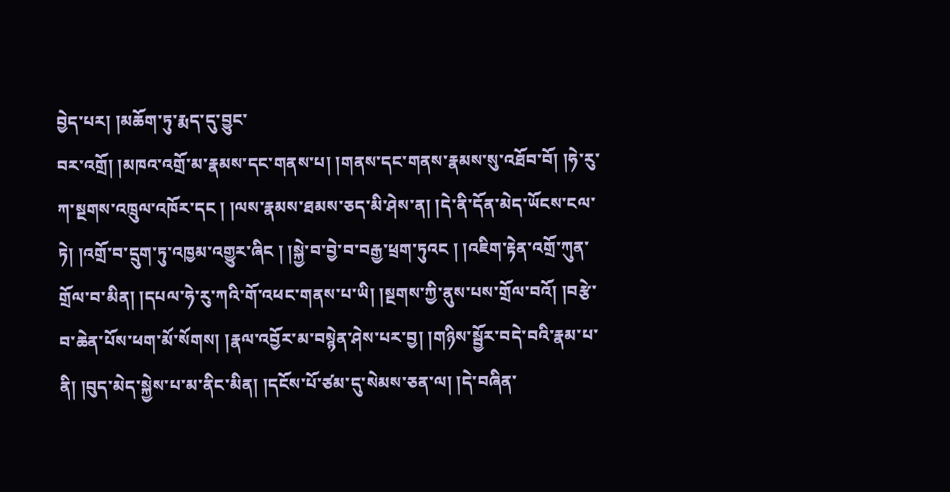བྱེད་པར། །མཆོག་ཏུ་རྨད་དུ་བྱུང་
བར་འགྲོ། །མཁའ་འགྲོ་མ་རྣམས་དང་གནས་པ། །གནས་དང་གནས་རྣམས་སུ་འཐོབ་བོ། །ཧེ་རུ་ཀ་སྔགས་འཁྲུལ་འཁོར་དང ། །ལས་རྣམས་ཐམས་ཅད་མི་ཤེས་ན། །དེ་ནི་དོན་མེད་ཡོངས་ངལ་ཏེ། །འགྲོ་བ་དྲུག་ཏུ་འཁྱམ་འགྱུར་ཞིང ། །སྐྱེ་བ་བྱེ་བ་བརྒྱ་ཕྲག་ཏུའང ། །འཇིག་རྟེན་འགྲོ་ཀུན་གྲོལ་བ་མིན། །དཔལ་ཧེ་རུ་ཀའི་གོ་འཕང་གནས་པ་ཡི། །སྔགས་ཀྱི་ནུས་པས་གྲོལ་བའོ། །བརྩེ་བ་ཆེན་པོས་ཕག་མོ་སོགས། །རྣལ་འབྱོར་མ་བསྙེན་ཤེས་པར་བྱ། །གཉིས་སྦྱོར་བདེ་བའི་རྣམ་པ་ནི། །བུད་མེད་སྐྱེས་པ་མ་ནིང་མིན། །དངོས་པོ་ཙམ་དུ་སེམས་ཅན་ལ། །དེ་བཞིན་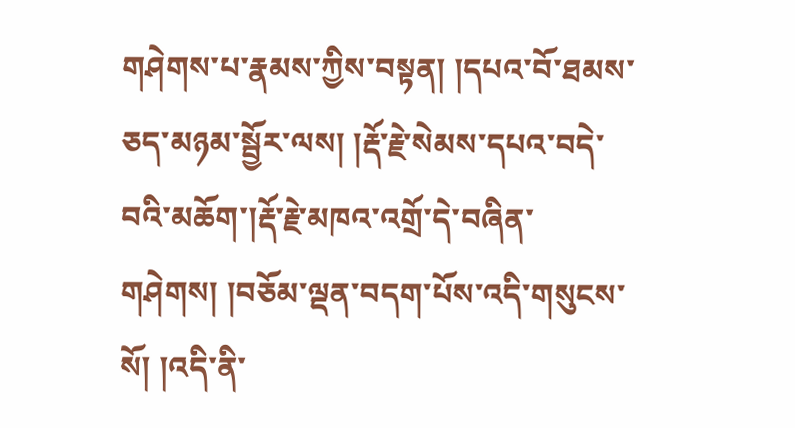གཤེགས་པ་རྣམས་ཀྱིས་བསྟན། །དཔའ་བོ་ཐམས་ཅད་མཉམ་སྦྱོར་ལས། །རྡོ་རྗེ་སེམས་དཔའ་བདེ་བའི་མཆོག་།རྡོ་རྗེ་མཁའ་འགྲོ་དེ་བཞིན་གཤེགས། །བཅོམ་ལྡན་བདག་པོས་འདི་གསུངས་སོ། །འདི་ནི་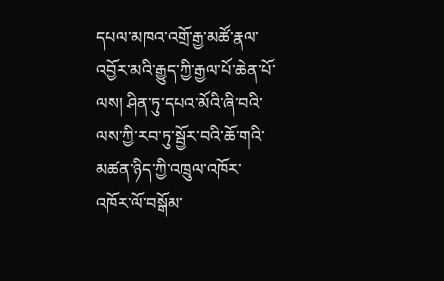དཔལ་མཁའ་འགྲོ་རྒྱ་མཚོ་རྣལ་འབྱོར་མའི་རྒྱུད་ཀྱི་རྒྱལ་པོ་ཆེན་པོ་ལས། ཤིན་ཏུ་དཔའ་མོའི་ཞི་བའི་ལས་ཀྱི་རབ་ཏུ་སྦྱོར་བའི་ཆོ་གའི་མཚན་ཉིད་ཀྱི་འཁྲུལ་འཁོར་འཁོར་ལོ་བསྒོམ་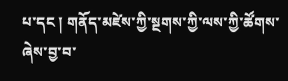པ་དང ། གནོད་མཛེས་ཀྱི་སྔགས་ཀྱི་ལས་ཀྱི་ཚོགས་ཞེས་བྱ་བ་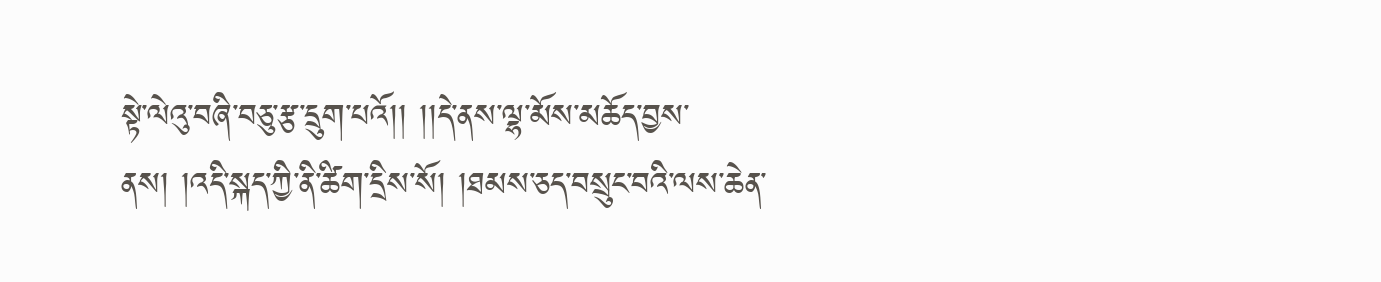སྟེ་ལེའུ་བཞི་བཅུ་རྩ་དྲུག་པའོ།། །།དེ་ནས་ལྷ་མོས་མཆོད་བྱས་ནས། །འདི་སྐད་ཀྱི་ནི་ཚིག་དྲིས་སོ། །ཐམས་ཅད་བསྲུང་བའི་ལས་ཆེན་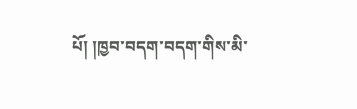པོ། །ཁྱབ་བདག་བདག་གིས་མི་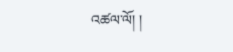འཚལ་ལོ། །